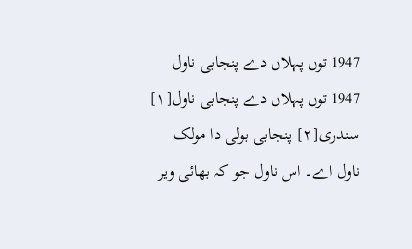1947 توں پہلاں دے پنجابی ناول
1947 توں پہلاں دے پنجابی ناول[۱]
سندری[۲] پنجابی بولی دا مولک ناول اے۔ اس ناول جو کہ بھائی ویر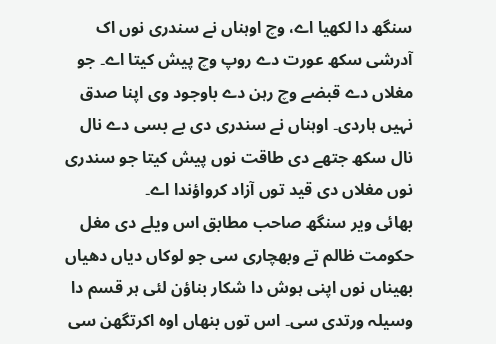سنگھ دا لکھیا اے، وچ اوہناں نے سندری نوں اک آدرشی سکھ عورت دے روپ وچ پیش کیتا اے۔ جو مغلاں دے قبضے وچ رہن دے باوجود وی اپنا صدق نہیں ہاردی۔ اوہناں نے سندری دی بے بسی دے نال نال سکھ جتھے دی طاقت نوں پیش کیتا جو سندری نوں مغلاں دی قید توں آزاد کرواؤندا اے۔
بھائی ویر سنگھ صاحب مطابق اس ویلے دی مغل حکومت ظالم تے وبھچاری سی جو لوکاں دیاں دھیاں بھیناں نوں اپنی ہوش دا شکار بناؤن لئی ہر قسم دا وسیلہ ورتدی سی۔ اس توں بنھاں اوہ اکرتگھن سی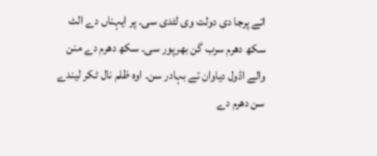اتے پرجا دی دولت وی لٹدی سی۔ پر ایہناں دے الٹ سکھ دھرم سرب گن بھرپور سی۔ سکھ دھرم دے منن والے اڈول دیاوان تے بہادر سن۔ اوہ ظلم نال ٹکر لیندے سن دھرم دے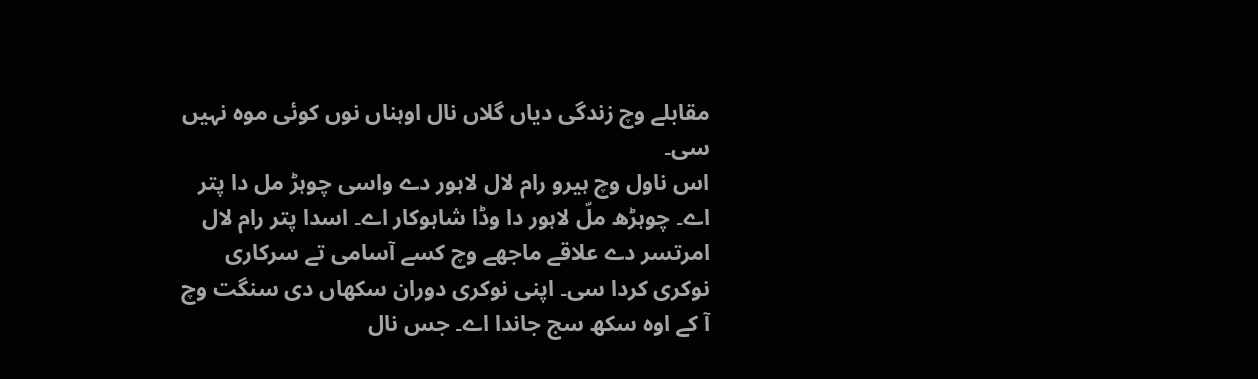مقابلے وچ زندگی دیاں گلاں نال اوہناں نوں کوئی موہ نہیں سی۔
اس ناول وچ ہیرو رام لال لاہور دے واسی چوہڑ مل دا پتر اے۔ چوہڑھ ملّ لاہور دا وڈا شاہوکار اے۔ اسدا پتر رام لال امرتسر دے علاقے ماجھے وچ کسے آسامی تے سرکاری نوکری کردا سی۔ اپنی نوکری دوران سکھاں دی سنگت وچ آ کے اوہ سکھ سج جاندا اے۔ جس نال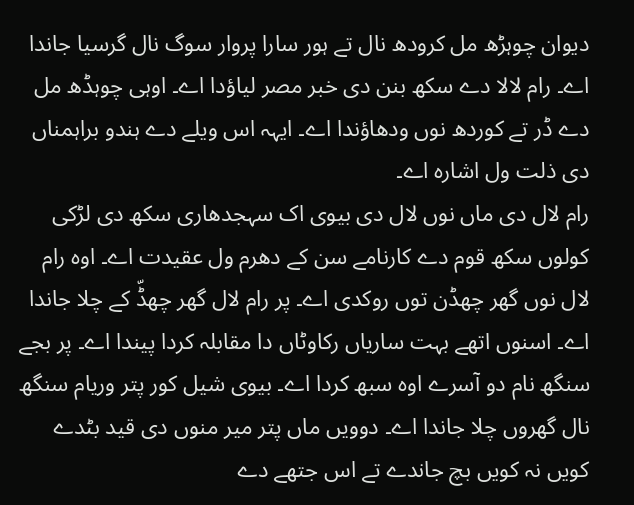دیوان چوہڑھ مل کرودھ نال تے ہور سارا پروار سوگ نال گرسیا جاندا اے۔ رام لالا دے سکھ بنن دی خبر مصر لیاؤدا اے۔ اوہی چوہڈھ مل دے ڈر تے کوردھ نوں ودھاؤندا اے۔ ایہہ اس ویلے دے ہندو براہمناں دی ذلت ول اشارہ اے۔
رام لال دی ماں نوں لال دی بیوی اک سہجدھاری سکھ دی لڑکی کولوں سکھ قوم دے کارنامے سن کے دھرم ول عقیدت اے۔ اوہ رام لال نوں گھر چھڈن توں روکدی اے۔ پر رام لال گھر چھڈّ کے چلا جاندا اے۔ اسنوں اتھے بہت ساریاں رکاوٹاں دا مقابلہ کردا پیندا اے۔ پر بجے سنگھ نام دو آسرے اوہ سبھ کردا اے۔ بیوی شیل کور پتر وریام سنگھ نال گھروں چلا جاندا اے۔ دوویں ماں پتر میر منوں دی قید بٹدے کویں نہ کویں بچ جاندے تے اس جتھے دے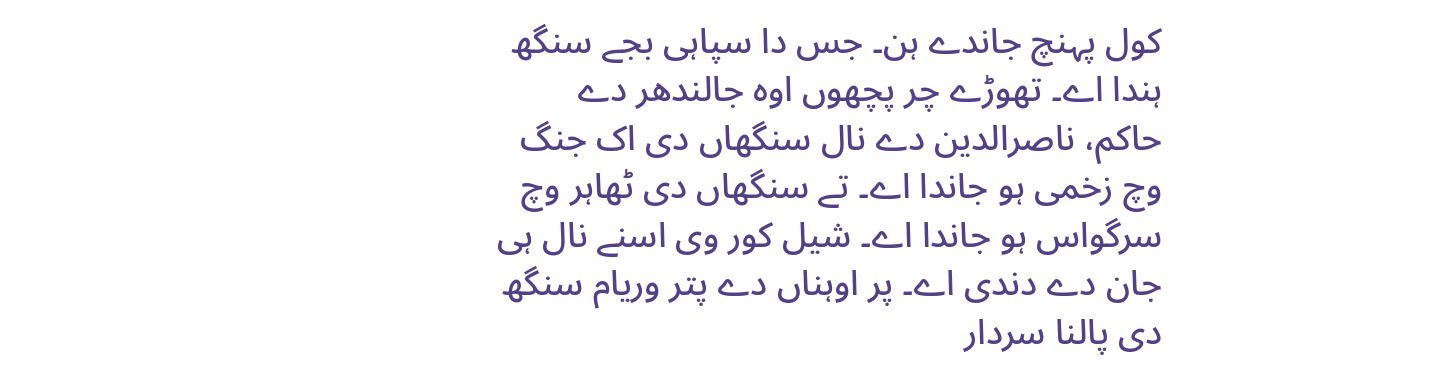کول پہنچ جاندے ہن۔ جس دا سپاہی بجے سنگھ ہندا اے۔ تھوڑے چر پچھوں اوہ جالندھر دے حاکم، ناصرالدین دے نال سنگھاں دی اک جنگ وچ زخمی ہو جاندا اے۔ تے سنگھاں دی ٹھاہر وچ سرگواس ہو جاندا اے۔ شیل کور وی اسنے نال ہی جان دے دندی اے۔ پر اوہناں دے پتر وریام سنگھ دی پالنا سردار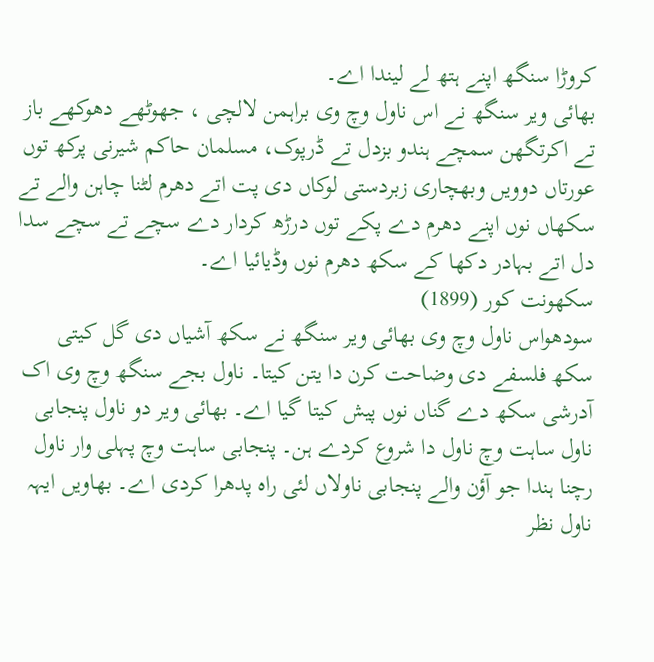کروڑا سنگھ اپنے ہتھ لے لیندا اے۔
بھائی ویر سنگھ نے اس ناول وچ وی براہمن لالچی ، جھوٹھے دھوکھے باز تے اکرتگھن سمچے ہندو بزدل تے ڈرپوک، مسلمان حاکم شیرنی پرکھ توں عورتاں دوویں وبھچاری زبردستی لوکاں دی پت اتے دھرم لٹنا چاہن والے تے سکھاں نوں اپنے دھرم دے پکے توں درڑھ کردار دے سچے تے سچے سدا دل اتے بہادر دکھا کے سکھ دھرم نوں وڈیائیا اے۔
سکھونت کور (1899)
سودھواس ناول وچ وی بھائی ویر سنگھ نے سکھ آشیاں دی گل کیتی سکھ فلسفے دی وضاحت کرن دا یتن کیتا۔ ناول بجے سنگھ وچ وی اک آدرشی سکھ دے گناں نوں پیش کیتا گیا اے۔ بھائی ویر دو ناول پنجابی ناول ساہت وچ ناول دا شروع کردے ہن۔ پنجابی ساہت وچ پہلی وار ناول رچنا ہندا جو آؤن والے پنجابی ناولاں لئی راہ پدھرا کردی اے۔ بھاویں ایہہ ناول نظر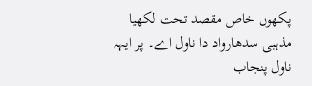پکھوں خاص مقصد تحت لکھیا مذہبی سدھارواد دا ناول اے۔ پر ایہہ ناول پنجاب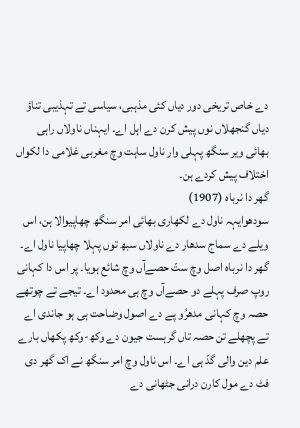دے خاص تریخی دور دیاں کئی مذہبی، سیاسی تے تہذیبی تناؤ دیاں گنجھلاں نوں پیش کرن دے اہل اے۔ ایہناں ناولاں راہی بھائی ویر سنگھ پہلی وار ناول ساہت وچ مغربی غلامی دا لکواں اختلاف پیش کردے ہن۔
گھر دا نرباہ (1907)
سودھوایہہ ناول دے لکھاری بھائی امر سنگھ چھاپیوالا ہن، اس ویلے دے سماج سدھار دے ناولاں سبھ توں پہلا چھاپیا ناول اے۔ گھر دا نرباہ اصل وچ ستّ حصےآں وچ شائع ہویا۔ پر اس دا کہانی روپ صرف پہلے دو حصےآں وچ ہی محدود اے۔ تیجے تے چوتھے حصہ وچ کہانی مدھرُو پے دے اصول وضاحت ہی ہو جاندی اے تے پچھلے تن حصہ تاں گرہست جیون دے وکھ-وکھ پکھاں بارے علم دین والی گدّ ہی اے۔ اس ناول وچ امر سنگھ نے اک گھر دی فٹ دے مول کارن درانی جٹھانی دے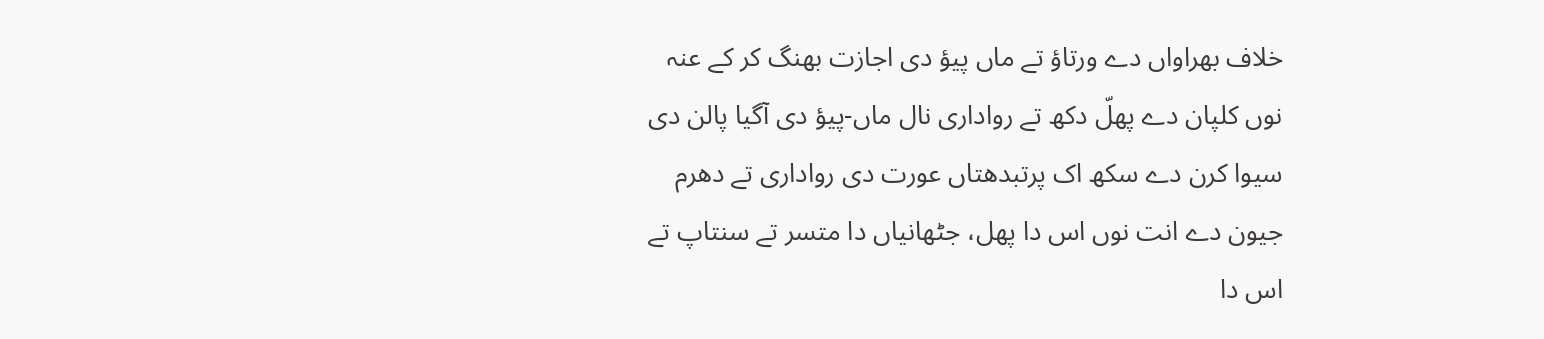خلاف بھراواں دے ورتاؤ تے ماں پیؤ دی اجازت بھنگ کر کے عنہ نوں کلپان دے پھلّ دکھ تے رواداری نال ماں-پیؤ دی آگیا پالن دی سیوا کرن دے سکھ اک پرتبدھتاں عورت دی رواداری تے دھرم جیون دے انت نوں اس دا پھل، جٹھانیاں دا متسر تے سنتاپ تے اس دا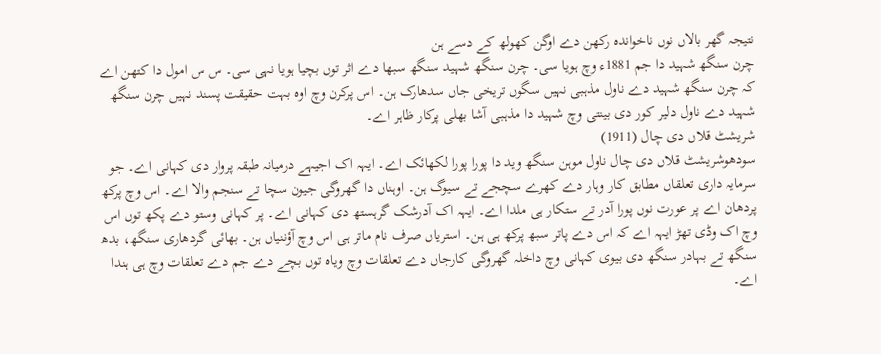نتیجہ گھر بالاں نوں ناخواندہ رکھن دے اوگن کھولھ کے دسے ہن
چرن سنگھ شہید دا جم 1881ء وچ ہویا سی۔ چرن سنگھ شہید سنگھ سبھا دے اثر توں بچیا ہویا نہی سی۔ س س امول دا کتھن اے کہ چرن سنگھ شہید دے ناول مذہبی نہیں سگوں تریخی جاں سدھارک ہن۔ اس پرکرن وچ اوہ بہت حقیقت پسند نہیں چرن سنگھ شہید دے ناول دلیر کور دی بینتی وچ شہید دا مذہبی آشا بھلی پرکار ظاہر اے۔
شریشٹ قلاں دی چال (1911)
سودھوشریشٹ قلاں دی چال ناول موہن سنگھ وید دا پورا پورا لکھائک اے۔ ایہہ اک اجیہے درمیانہ طبقہ پروار دی کہانی اے۔ جو سرمایہ داری تعلقاں مطابق کار وہار دے کھرے سچجے تے سیوگ ہن۔ اوہناں دا گھروگی جیون سچا تے سنجم والا اے۔ اس وچ پرکھ پردھان اے پر عورت نوں پورا آدر تے ستکار ہی ملدا اے۔ ایہہ اک آدرشک گرہستھ دی کہانی اے۔ پر کہانی وستو دے پکھ توں اس وچ اک وڈی تھڑ ایہہ اے کہ اس دے پاتر سبھ پرکھ ہی ہن۔ استریاں صرف نام ماتر ہی اس وچ آؤننیاں ہن۔ بھائی گردھاری سنگھ، بدھ سنگھ تے بہادر سنگھ دی بیوی کہانی وچ داخلہ گھروگی کارجاں دے تعلقات وچ ویاہ توں بچے دے جم دے تعلقات وچ ہی ہندا اے۔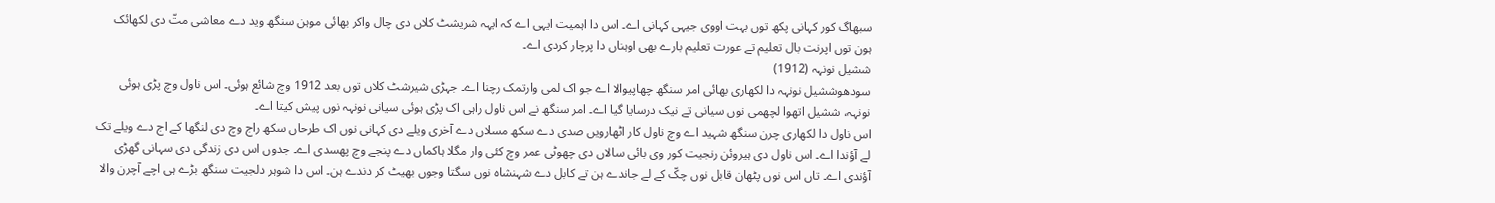سبھاگ کور کہانی پکھ توں بہت اووی جیہی کہانی اے۔ اس دا اہمیت ایہی اے کہ ایہہ شریشٹ کلاں دی چال واکر بھائی موہن سنگھ وید دے معاشی متّ دی لکھائک ہون توں اپرنت بال تعلیم تے عورت تعلیم بارے بھی اوہناں دا پرچار کردی اے۔
ششیل نونہہ (1912)
سودھوششیل نونہہ دا لکھاری بھائی امر سنگھ چھاپیوالا اے جو اک لمی وارتمک رچنا اے۔ جہڑی شیرشٹ کلاں توں بعد 1912 وچ شائع ہوئی۔ اس ناول وچ پڑی ہوئی نونہہ، ششیل اتھوا لچھمی نوں سیانی تے نیک درسایا گیا اے۔ امر سنگھ نے اس ناول راہی اک پڑی ہوئی سیانی نونہہ نوں پیش کیتا اے۔
اس ناول دا لکھاری چرن سنگھ شہید اے وچ ناول کار اٹھارویں صدی دے سکھ مسلاں دے آخری ویلے دی کہانی نوں اک طرحاں سکھ راج وچ دی لنگھا کے اج دے ویلے تک لے آؤندا اے۔ اس ناول دی ہیروئن رنجیت کور وی بائی سالاں دی چھوٹی عمر وچ کئی وار مگلا ہاکماں دے پنجے وچ پھسدی اے۔ جدوں اس دی زندگی دی سہانی گھڑی آؤندی اے۔ تاں اس نوں پٹھان قابل نوں چکّ کے لے جاندے ہن تے کابل دے شہنشاہ نوں سگتا وجوں بھیٹ کر دندے ہن۔ اس دا شوہر دلجیت سنگھ بڑے ہی اچے آچرن والا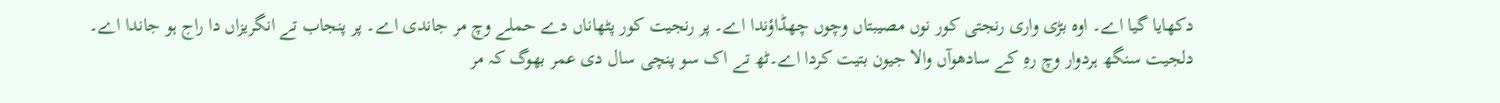دکھایا گیا اے۔ اوہ بڑی واری رنجتی کور نوں مصیبتاں وچوں چھڈاؤندا اے۔ پر رنجیت کور پٹھاناں دے حملے وچ مر جاندی اے۔ پر پنجاب تے انگریزاں دا راج ہو جاندا اے۔ دلجیت سنگھ ہردوار وچ رہِ کے سادھوآں والا جیون بتیت کردا اے۔ٹھ تے اک سو پنچی سال دی عمر بھوگ کہ مر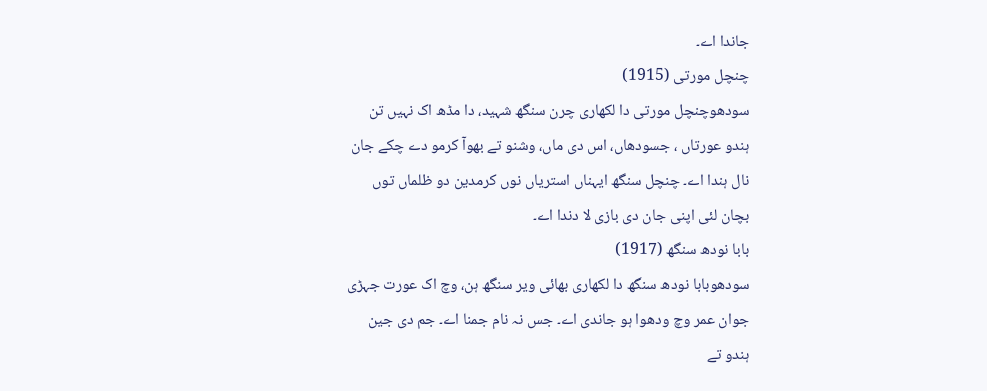جاندا اے۔
چنچل مورتی (1915)
سودھوچنچل مورتی دا لکھاری چرن سنگھ شہید، دا مڈھ اک نہیں تن ہندو عورتاں ، جسودھاں، اس دی ماں، وشنو تے بھوآ کرمو دے چکے جان نال ہندا اے۔ چنچل سنگھ ایہناں استریاں نوں کرمدین دو ظلماں توں بچان لئی اپنی جان دی بازی لا دندا اے۔
بابا نودھ سنگھ (1917)
سودھوبابا نودھ سنگھ دا لکھاری بھائی ویر سنگھ ہن، وچ اک عورت جہڑی جوان عمر وچ ودھوا ہو جاندی اے۔ جس نہ نام جمنا اے۔ جم دی جین ہندو تے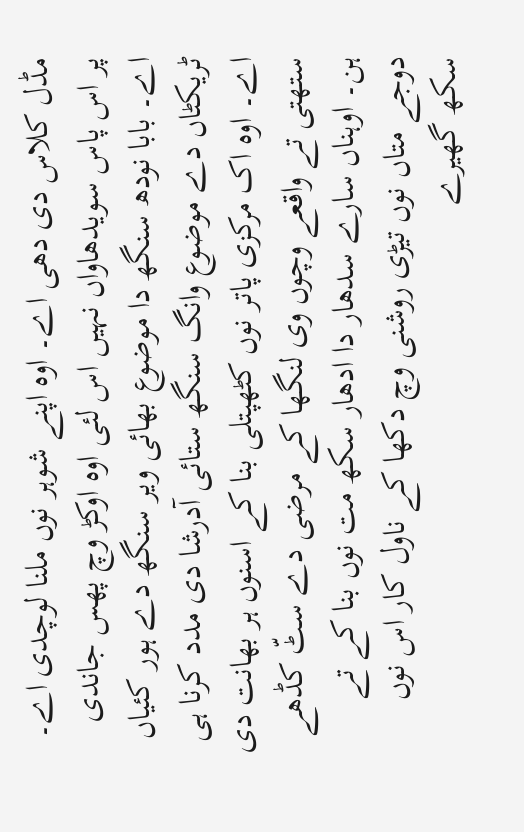مڈل کلاس دی دھی اے۔ اوہ اپنے شوہر نوں ملنا لوچدی اے۔ پر اس پاس سویدھاواں نہیں اس لئی اوہ اوکڑ وچ پھس جاندی اے۔ بابا نودھ سنگھ دا موضوع بھائی ویر سنگھ دے ہور کئیاں ٹریکٹاں دے موضوع وانگ سنگھ ستائی آدرشا دی مدد کرنا ہی اے۔ اوہ اک مرکزی پاتر نوں کٹھپتلی بنا کے اسنوں ہر بھانت دی ستھتی تے واقعے وچوں وی لنگھا کے مرضی دے سٹّ کڈھے ہن۔ اوہناں سارے سدھار دا ادھار سکھ مت نوں بنا کے تے دوجے متاں نوں تیڑی روشنی وچ دکھا کے ناول کار اس نوں سکھ گھیرے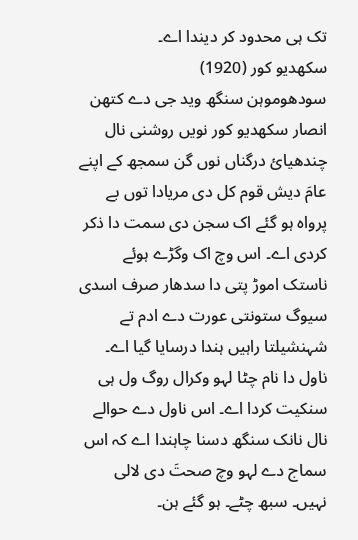تک ہی محدود کر دیندا اے۔
سکھدیو کور (1920)
سودھوموہن سنگھ وید جی دے کتھن انصار سکھدیو کور نویں روشنی نال چندھیائ درگناں نوں گن سمجھ کے اپنے عامَ دیش قوم کل دی مریادا توں بے پرواہ ہو گئے اک سجن دی سمت دا ذکر کردی اے۔ اس وچ اک وگڑے ہوئے ناستک اموڑ پتی دا سدھار صرف اسدی سیوگ ستونتی عورت دے ادم تے شہنشیلتا راہیں ہندا درسایا گیا اے۔
ناول دا نام چٹا لہو وکرال روگ ول ہی سنکیت کردا اے۔ اس ناول دے حوالے نال نانک سنگھ دسنا چاہندا اے کہ اس سماج دے لہو وچ صحتَ دی لالی نہیں۔ سبھ چٹے۔ ہو گئے ہن۔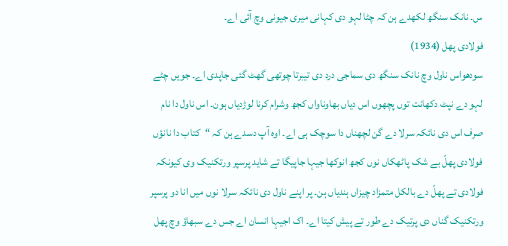س۔ نانک سنگھ لکھدے ہن کہ چٹا لہو دی کہانی میری جیونی وچ آئی اے۔
فولادی پھل (1934)
سودھواس ناول وچ نانک سنگھ دی سماجی درد دی تیبرتا چوتھی گھٹ گئی جاپدی اے۔ جویں چٹے لہو دے نپٹ دکھانت توں پچھوں اس دیاں بھاوناواں کجھ وشرام کرنا لوڑدیاں ہون۔ اس ناول دا نام صرف اس دی نائکہ سرلا دے گن لچھناں دا سوچک ہی اے۔ اوہ آپ دسدے ہن کہ “کتاب دا نانؤں فولادی پھلّ بے شک پاٹھکاں نوں کجھ انوکھا جیہا جاپیگا تے شاید پرسپر ورتکنیک وی کیونکہ فولادی تے پھلّ دے بالکل متمزاد چیزاں ہندیاں ہن۔ پر اپنے ناول دی نائکہ سرلا نوں میں انا دو پرسپر ورتکنیک گناں دی پرتیک دے طور تے پیش کیتا اے۔ اک اجیہا انسان اے جس دے سبھاؤ وچ پھل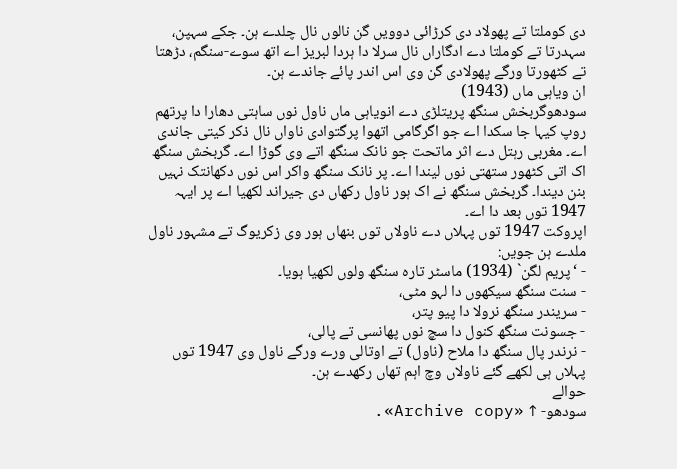دی کوملتا تے پھولاد دی کرڑائی دوویں گن نالوں نال چلدے ہن۔ جکے سہپن، سہدرتا تے کوملتا دے ادگاراں نال سرلا دا ہردا لبریز اے اتھ سوے-سنگم، دڑھتا تے کٹھورتا ورگے پھولادی گن وی اس اندر پائے جاندے ہن۔
ان ویاہی ماں (1943)
سودھوگربخش سنگھ پریتلڑی دے انویاہی ماں ناول نوں ساہتی دھارا دا پرتھم روپ کیہا جا سکدا اے جو اگرگامی اتھوا پرگتوادی ناواں نال ذکر کیتی جاندی اے۔ مغربی رہتل دے اثر ماتحت جو نانک سنگھ اتے وی گوڑا اے۔ گربخش سنگھ اک اتی کٹھور ستھتی نوں لیندا اے۔ پر نانک سنگھ واکر اس نوں دکھانتک نہیں بنن دیندا۔ گربخش سنگھ نے اک ہور ناول رکھاں دی جیراند لکھیا اے پر ایہہ 1947 توں بعد دا اے۔
اپروکت 1947 توں پہلاں دے ناولاں توں بنھاں ہور وی زکریوگ تے مشہور ناول ملدے ہن جویں:
- ‘پریم لگن` (1934) ماسٹر تارہ سنگھ ولوں لکھیا ہویا۔
- سنت سنگھ سیکھوں دا لہو مٹی،
- سریندر سنگھ نرولا دا پیو پتر،
- جسونت سنگھ کنول دا سچ نوں پھانسی تے پالی،
- نرندر پال سنگھ دا ملاح (ناول) تے اوتالی ورے ورگے ناول وی 1947 توں پہلاں ہی لکھے گئے ناولاں وچ اہم تھاں رکھدے ہن۔
حوالے
سودھو- ↑ «Archive copy».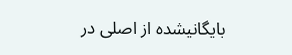بایگانیشده از اصلی در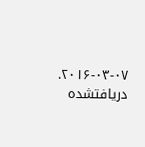۲۰۱۶-۰۳-۰۷. دریافتشده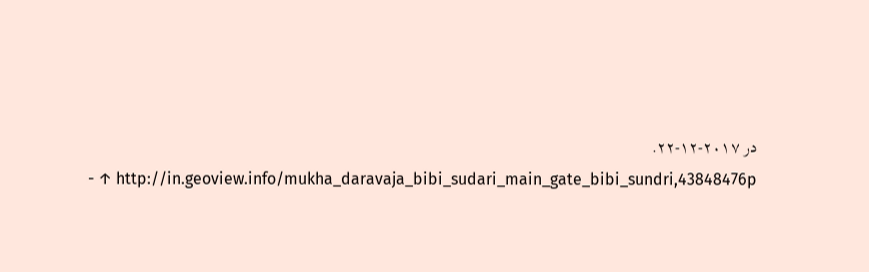در ۲۰۱۷-۱۲-۲۲.
- ↑ http://in.geoview.info/mukha_daravaja_bibi_sudari_main_gate_bibi_sundri,43848476p